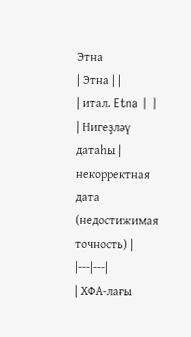Этна
| Этна | |
| итал. Etna | |
| Нигеҙләү датаһы | некорректная дата (недостижимая точность) |
|---|---|
| ХФА-лағы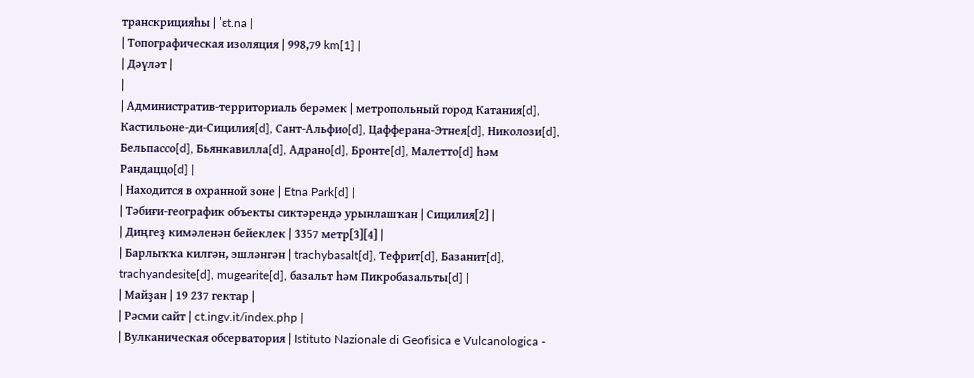транскрицияһы | ˈɛt.na |
| Топографическая изоляция | 998,79 km[1] |
| Дәүләт |
|
| Административ-территориаль берәмек | метропольный город Катания[d], Кастильоне-ди-Сицилия[d], Сант-Альфио[d], Цафферана-Этнея[d], Николози[d], Бельпассо[d], Бьянкавилла[d], Адрано[d], Бронте[d], Малетто[d] һәм Рандаццо[d] |
| Находится в охранной зоне | Etna Park[d] |
| Тәбиғи-географик объекты сиктәрендә урынлашҡан | Сицилия[2] |
| Диңгеҙ кимәленән бейеклек | 3357 метр[3][4] |
| Барлыҡҡа килгән, эшләнгән | trachybasalt[d], Тефрит[d], Базанит[d], trachyandesite[d], mugearite[d], базальт һәм Пикробазальты[d] |
| Майҙан | 19 237 гектар |
| Рәсми сайт | ct.ingv.it/index.php |
| Вулканическая обсерватория | Istituto Nazionale di Geofisica e Vulcanologica -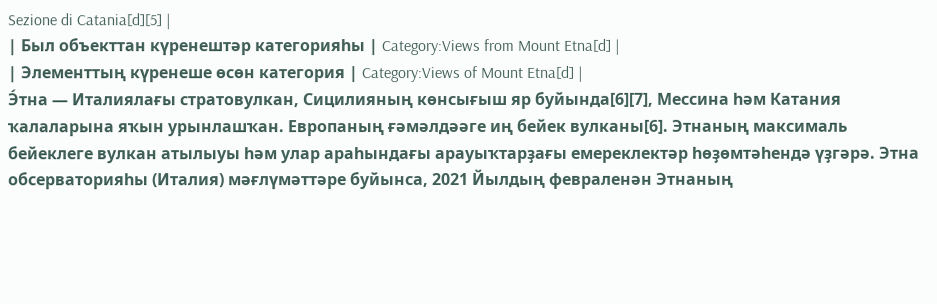Sezione di Catania[d][5] |
| Был объекттан күренештәр категорияһы | Category:Views from Mount Etna[d] |
| Элементтың күренеше өсөн категория | Category:Views of Mount Etna[d] |
Э́тна — Италиялағы стратовулкан, Сицилияның көнсығыш яр буйында[6][7], Мессина һәм Катания ҡалаларына яҡын урынлашҡан. Европаның ғәмәлдәәге иң бейек вулканы[6]. Этнаның максималь бейеклеге вулкан атылыуы һәм улар араһындағы арауыҡтарҙағы емереклектәр һөҙөмтәһендә үҙгәрә. Этна обсерваторияһы (Италия) мәғлүмәттәре буйынса, 2021 Йылдың февраленән Этнаның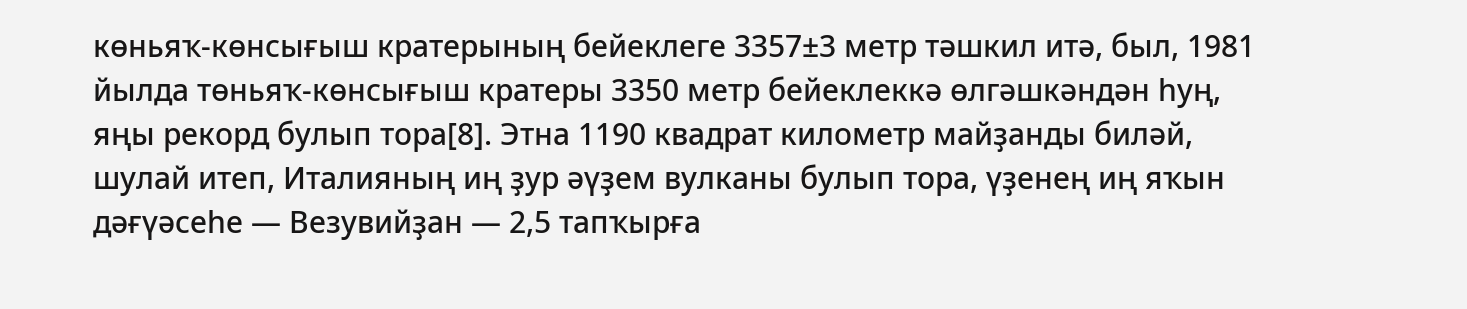көньяҡ-көнсығыш кратерының бейеклеге 3357±3 метр тәшкил итә, был, 1981 йылда төньяҡ-көнсығыш кратеры 3350 метр бейеклеккә өлгәшкәндән һуң, яңы рекорд булып тора[8]. Этна 1190 квадрат километр майҙанды биләй, шулай итеп, Италияның иң ҙур әүҙем вулканы булып тора, үҙенең иң яҡын дәғүәсеһе — Везувийҙан — 2,5 тапҡырға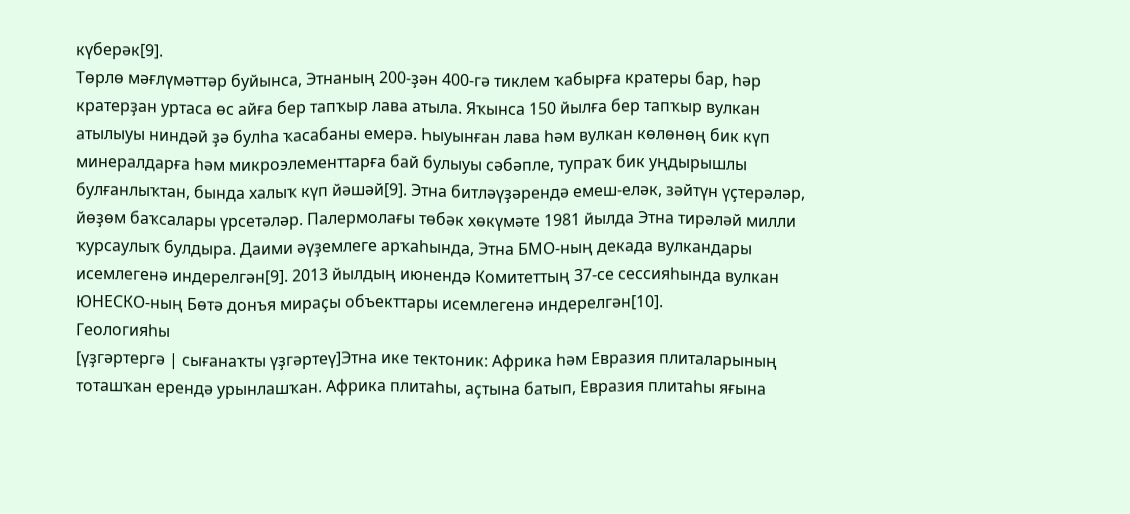күберәк[9].
Төрлө мәғлүмәттәр буйынса, Этнаның 200-ҙән 400-гә тиклем ҡабырға кратеры бар, һәр кратерҙан уртаса өс айға бер тапҡыр лава атыла. Яҡынса 150 йылға бер тапҡыр вулкан атылыуы ниндәй ҙә булһа ҡасабаны емерә. Һыуынған лава һәм вулкан көлөнөң бик күп минералдарға һәм микроэлементтарға бай булыуы сәбәпле, тупраҡ бик уңдырышлы булғанлыҡтан, бында халыҡ күп йәшәй[9]. Этна битләүҙәрендә емеш-еләк, зәйтүн үҫтерәләр, йөҙөм баҡсалары үрсетәләр. Палермолағы төбәк хөкүмәте 1981 йылда Этна тирәләй милли ҡурсаулыҡ булдыра. Даими әүҙемлеге арҡаһында, Этна БМО-ның декада вулкандары исемлегенә индерелгән[9]. 2013 йылдың июнендә Комитеттың 37-се сессияһында вулкан ЮНЕСКО-ның Бөтә донъя мираҫы объекттары исемлегенә индерелгән[10].
Геологияһы
[үҙгәртергә | сығанаҡты үҙгәртеү]Этна ике тектоник: Африка һәм Евразия плиталарының тоташҡан ерендә урынлашҡан. Африка плитаһы, аҫтына батып, Евразия плитаһы яғына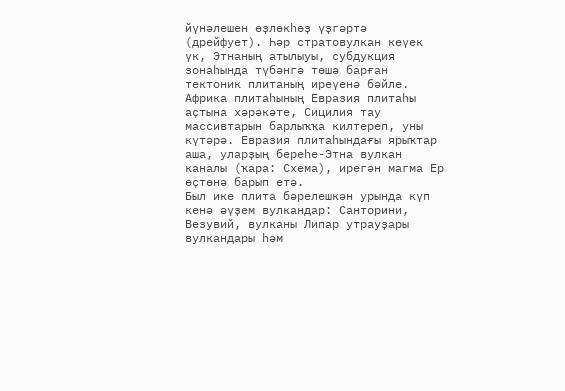йүнәлешен өҙлөкһөҙ үҙгәртә (дрейфует). Һәр стратовулкан кеүек үк, Этнаның атылыуы, субдукция зонаһында түбәнгә төшә барған тектоник плитаның иреүенә бәйле. Африка плитаһының Евразия плитаһы аҫтына хәрәкәте, Сицилия тау массивтарын барлыҡҡа килтереп, уны күтәрә. Евразия плитаһындағы ярыҡтар аша, уларҙың береһе-Этна вулкан каналы (ҡара: Схема), ирегән магма Ер өҫтөнә барып етә.
Был ике плита бәрелешкән урында күп кенә әүҙем вулкандар: Санторини, Везувий, вулканы Липар утрауҙары вулкандары һәм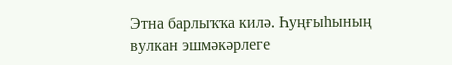Этна барлыҡҡа килә. Һуңғыһының вулкан эшмәкәрлеге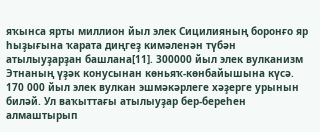яҡынса ярты миллион йыл элек Сицилияның боронғо яр һыҙығына ҡарата диңгеҙ кимәленән түбән атылыуҙарҙан башлана[11]. 300000 йыл элек вулканизм Этнаның үҙәк конусынан көньяҡ-көнбайышына күсә. 170 000 йыл элек вулкан эшмәкәрлеге хәҙерге урынын биләй. Ул ваҡыттағы атылыуҙар бер-береһен алмаштырып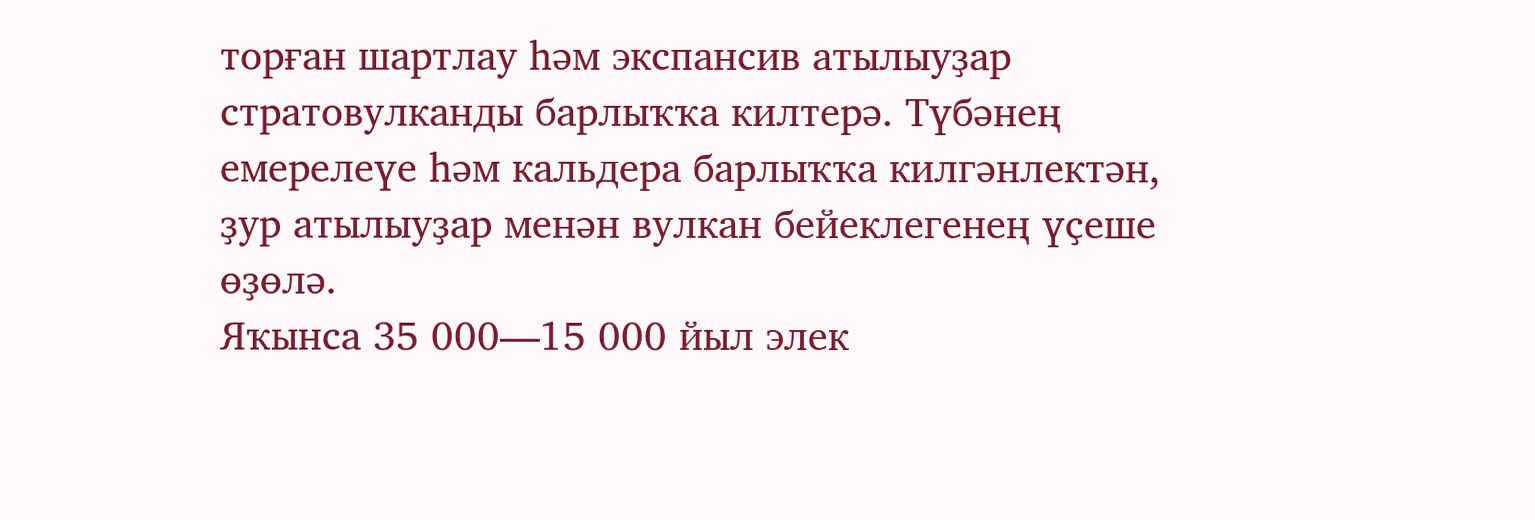торған шартлау һәм экспансив атылыуҙар стратовулканды барлыҡҡа килтерә. Түбәнең емерелеүе һәм кальдера барлыҡҡа килгәнлектән, ҙур атылыуҙар менән вулкан бейеклегенең үҫеше өҙөлә.
Яҡынса 35 000—15 000 йыл элек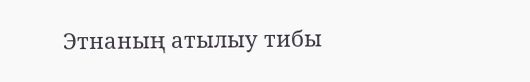Этнаның атылыу тибы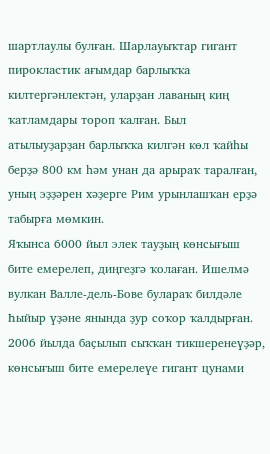шартлаулы булған. Шарлауыҡтар гигант пирокластик ағымдар барлыҡҡа килтергәнлектән, уларҙан лаваның киң ҡатламдары тороп ҡалған. Был атылыуҙарҙан барлыҡҡа килгән көл ҡайһы берҙә 800 км һәм унан да арыраҡ таралған, уның эҙҙәрен хәҙерге Рим урынлашҡан ерҙә табырға мөмкин.
Яҡынса 6000 йыл элек тауҙың көнсығыш бите емерелеп, диңгеҙгә ҡолаған. Ишелмә вулкан Валле-дель-Бове булараҡ билдәле Һыйыр үҙәне янында ҙур соҡор ҡалдырған. 2006 йылда баҫылып сыҡҡан тикшеренеүҙәр, көнсығыш бите емерелеүе гигант цунами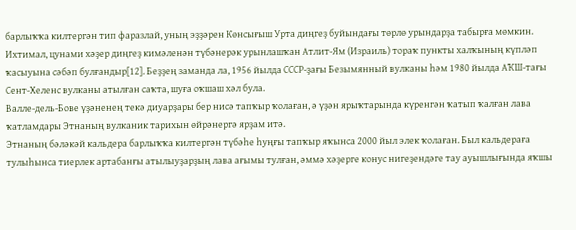барлыҡҡа килтергән тип фаразлай, уның эҙҙәрен Көнсығыш Урта диңгеҙ буйындағы төрлө урындарҙа табырға мөмкин. Ихтимал, цунами хәҙер диңгеҙ кимәленән түбәнерәк урынлашҡан Атлит-Ям (Израиль) тораҡ пункты халҡының күпләп ҡасыуына сәбәп булғандыр[12]. Беҙҙең заманда ла, 1956 йылда СССР-ҙағы Безымянный вулканы һәм 1980 йылда АҠШ-тағы Сент-Хеленс вулканы атылған саҡта, шуға оҡшаш хәл була.
Валле-дель-Бове үҙәненең текә диуарҙары бер нисә тапҡыр ҡолаған, ә үҙән ярыҡтарында күренгән ҡатып ҡалған лава ҡатламдары Этнаның вулканик тарихын өйрәнергә ярҙам итә.
Этнаның бәләкәй кальдера барлыҡҡа килтергән түбәһе һуңғы тапҡыр яҡынса 2000 йыл элек ҡолаған. Был кальдераға тулыһынса тиерлек артабанғы атылыуҙарҙың лава ағымы тулған, әммә хәҙерге конус нигеҙендәге тау ауышлығында яҡшы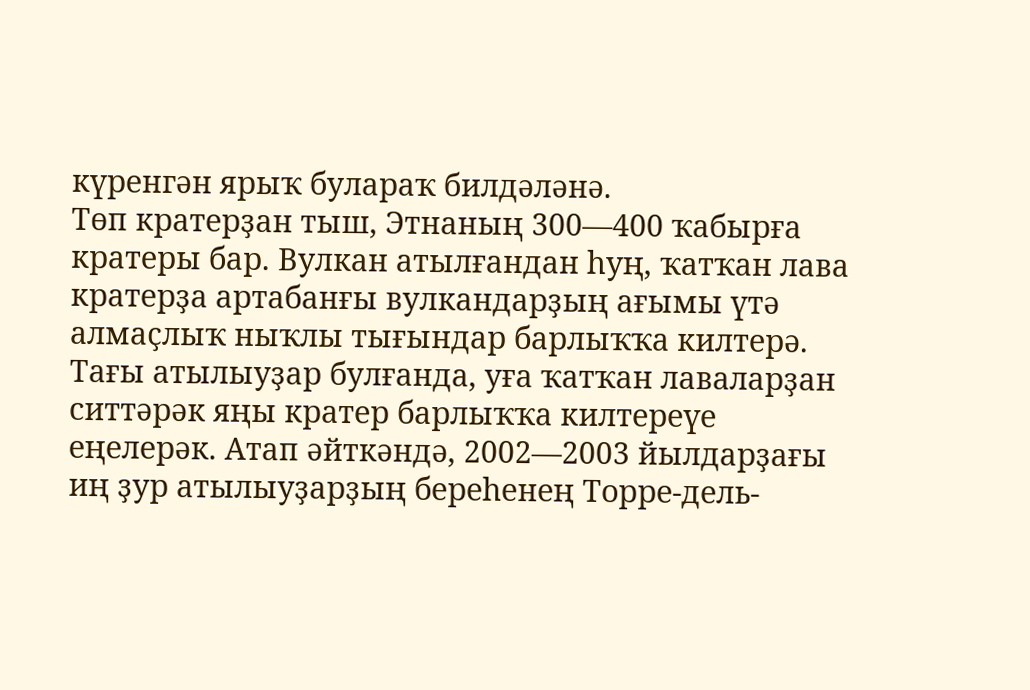күренгән ярыҡ булараҡ билдәләнә.
Төп кратерҙан тыш, Этнаның 300—400 ҡабырға кратеры бар. Вулкан атылғандан һуң, ҡатҡан лава кратерҙа артабанғы вулкандарҙың ағымы үтә алмаҫлыҡ ныҡлы тығындар барлыҡҡа килтерә. Тағы атылыуҙар булғанда, уға ҡатҡан лаваларҙан ситтәрәк яңы кратер барлыҡҡа килтереүе еңелерәк. Атап әйткәндә, 2002—2003 йылдарҙағы иң ҙур атылыуҙарҙың береһенең Торре-дель-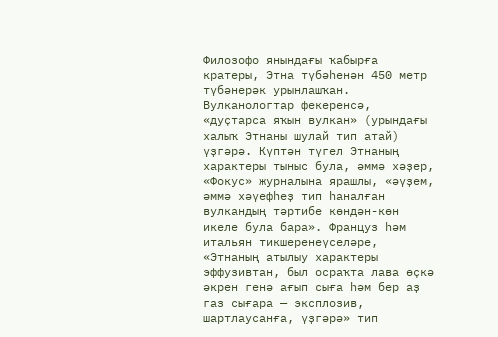Филозофо янындағы ҡабырға кратеры, Этна түбәһенән 450 метр түбәнерәк урынлашҡан.
Вулканологтар фекеренсә, «дуҫтарса яҡын вулкан» (урындағы халыҡ Этнаны шулай тип атай) үҙгәрә. Күптән түгел Этнаның характеры тыныс була, әммә хәҙер, «Фокус» журналына ярашлы, «әүҙем, әммә хәүефһеҙ тип һаналған вулкандың тәртибе көндән-көн икеле була бара». Француз һәм итальян тикшеренеүселәре, «Этнаның атылыу характеры эффузивтан, был осраҡта лава өҫкә әкрен генә ағып сыға һәм бер аҙ газ сығара — эксплозив, шартлаусанға, үҙгәрә» тип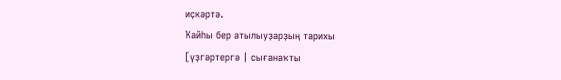иҫкәртә.
Ҡайһы бер атылыуҙарҙың тарихы
[үҙгәртергә | сығанаҡты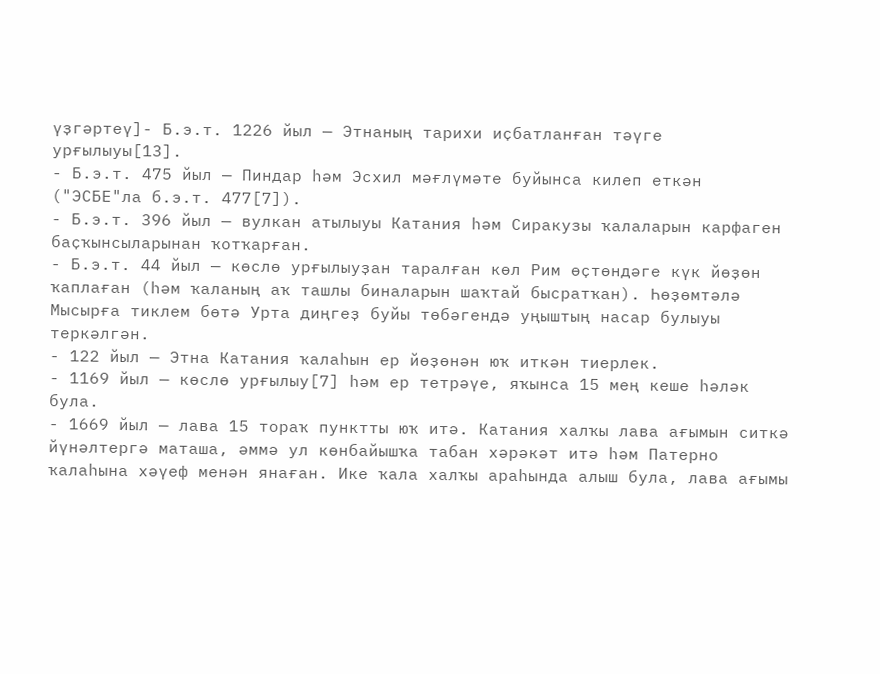үҙгәртеү]- Б.э.т. 1226 йыл — Этнаның тарихи иҫбатланған тәүге урғылыуы[13].
- Б.э.т. 475 йыл — Пиндар һәм Эсхил мәғлүмәте буйынса килеп еткән ("ЭСБЕ"ла б.э.т. 477[7]).
- Б.э.т. 396 йыл — вулкан атылыуы Катания һәм Сиракузы ҡалаларын карфаген баҫҡынсыларынан ҡотҡарған.
- Б.э.т. 44 йыл — көслө урғылыуҙан таралған көл Рим өҫтөндәге күк йөҙөн ҡаплаған (һәм ҡаланың аҡ ташлы биналарын шаҡтай бысратҡан). Һөҙөмтәлә Мысырға тиклем бөтә Урта диңгеҙ буйы төбәгендә уңыштың насар булыуы теркәлгән.
- 122 йыл — Этна Катания ҡалаһын ер йөҙөнән юҡ иткән тиерлек.
- 1169 йыл — көслө урғылыу[7] һәм ер тетрәүе, яҡынса 15 мең кеше һәләк була.
- 1669 йыл — лава 15 тораҡ пунктты юҡ итә. Катания халҡы лава ағымын ситкә йүнәлтергә маташа, әммә ул көнбайышҡа табан хәрәкәт итә һәм Патерно ҡалаһына хәүеф менән янаған. Ике ҡала халҡы араһында алыш була, лава ағымы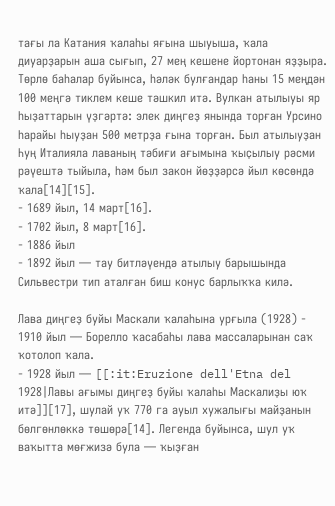тағы ла Катания ҡалаһы яғына шыуыша, ҡала диуарҙарын аша сығып, 27 мең кешене йортонан яҙҙыра. Төрлө баһалар буйынса, һәләк булғандар һаны 15 меңдән 100 меңгә тиклем кеше тәшкил итә. Вулкан атылыуы яр һыҙаттарын үҙгәртә: элек диңгеҙ янында торған Урсино һарайы һыуҙан 500 метрҙа ғына торған. Был атылыуҙан Һуң Италияла лаваның тәбиғи ағымына ҡыҫылыу рәсми рәүештә тыйыла, һәм был закон йөҙҙәрсә йыл көсөндә ҡала[14][15].
- 1689 йыл, 14 март[16].
- 1702 йыл, 8 март[16].
- 1886 йыл
- 1892 йыл — тау битләүендә атылыу барышында Сильвестри тип аталған биш конус барлыҡҡа килә.

Лава диңгеҙ буйы Маскали ҡалаһына урғыла (1928) - 1910 йыл — Борелло ҡасабаһы лава массаларынан саҡ ҡотолоп ҡала.
- 1928 йыл — [[:it:Eruzione dell'Etna del 1928|Лавы ағымы диңгеҙ буйы ҡалаһы Маскалиҙы юҡ итә]][17], шулай уҡ 770 га ауыл хужалығы майҙанын бөлгөнлөккә төшөрә[14]. Легенда буйынса, шул уҡ ваҡытта мөғжизә була — ҡыҙған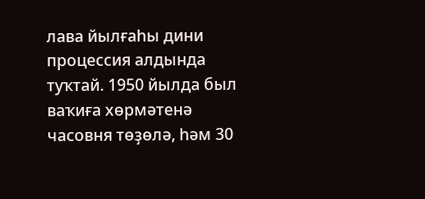лава йылғаһы дини процессия алдында туҡтай. 1950 йылда был ваҡиға хөрмәтенә часовня төҙөлә, һәм 30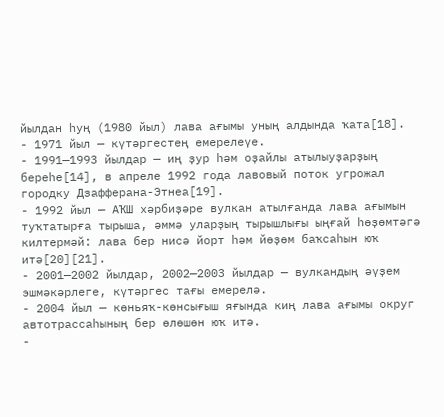йылдан һуң (1980 йыл) лава ағымы уның алдында ҡата[18].
- 1971 йыл — күтәргестең емерелеүе.
- 1991—1993 йылдар — иң ҙур һәм оҙайлы атылыуҙарҙың береһе[14], в апреле 1992 года лавовый поток угрожал городку Дзафферана-Этнеа[19].
- 1992 йыл — АҠШ хәрбиҙәре вулкан атылғанда лава ағымын туҡтатырға тырыша, әммә уларҙың тырышлығы ыңғай һөҙөмтәгә килтермәй: лава бер нисә йорт һәм йөҙөм баҡсаһын юҡ итә[20][21].
- 2001—2002 йылдар, 2002—2003 йылдар — вулкандың әүҙем эшмәкәрлеге, күтәргес тағы емерелә.
- 2004 йыл — көньяҡ-көнсығыш яғында киң лава ағымы округ автотрассаһының бер өлөшөн юҡ итә.
-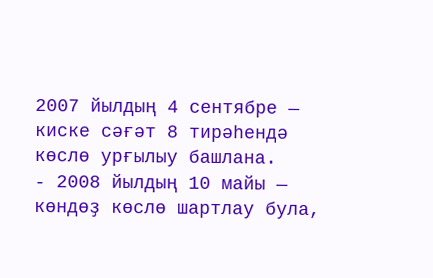2007 йылдың 4 сентябре — киске сәғәт 8 тирәһендә көслө урғылыу башлана.
- 2008 йылдың 10 майы — көндөҙ көслө шартлау була,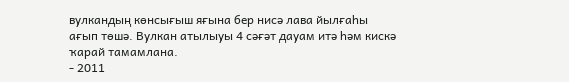вулкандың көнсығыш яғына бер нисә лава йылғаһы ағып төшә. Вулкан атылыуы 4 сәғәт дауам итә һәм кискә ҡарай тамамлана.
- 2011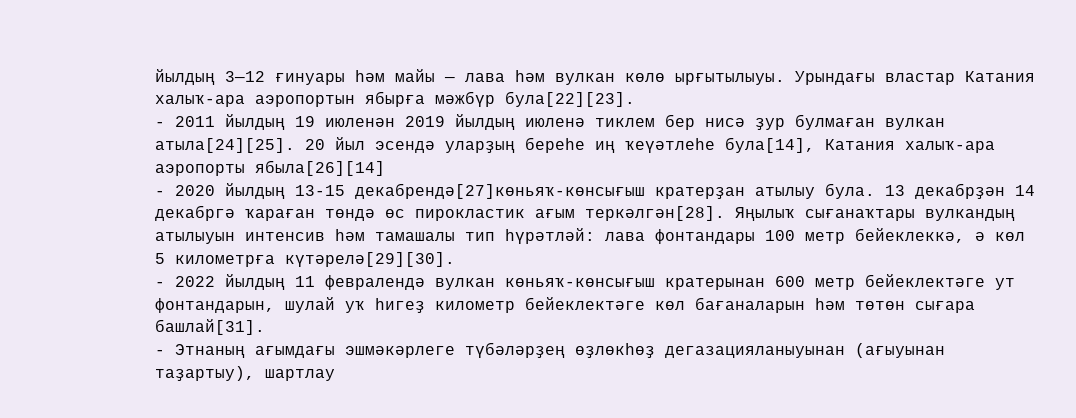йылдың 3—12 ғинуары һәм майы — лава һәм вулкан көлө ырғытылыуы. Урындағы властар Катания халыҡ-ара аэропортын ябырға мәжбүр була[22][23].
- 2011 йылдың 19 июленән 2019 йылдың июленә тиклем бер нисә ҙур булмаған вулкан атыла[24][25]. 20 йыл эсендә уларҙың береһе иң ҡеүәтлеһе була[14], Катания халыҡ-ара аэропорты ябыла[26][14]
- 2020 йылдың 13-15 декабрендә[27]көньяҡ-көнсығыш кратерҙан атылыу була. 13 декабрҙән 14 декабргә ҡараған төндә өс пирокластик ағым теркәлгән[28]. Яңылыҡ сығанаҡтары вулкандың атылыуын интенсив һәм тамашалы тип һүрәтләй: лава фонтандары 100 метр бейеклеккә, ә көл 5 километрға күтәрелә[29][30].
- 2022 йылдың 11 февралендә вулкан көньяҡ-көнсығыш кратерынан 600 метр бейеклектәге ут фонтандарын, шулай уҡ һигеҙ километр бейеклектәге көл бағаналарын һәм төтөн сығара башлай[31].
- Этнаның ағымдағы эшмәкәрлеге түбәләрҙең өҙлөкһөҙ дегазацияланыуынан (ағыуынан таҙартыу), шартлау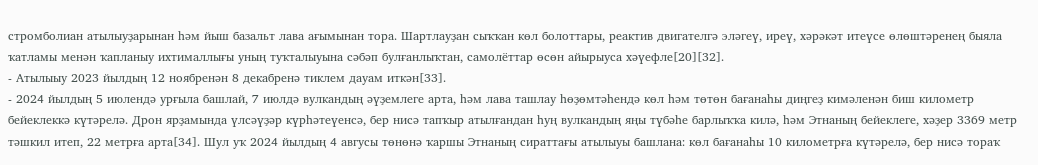стромболиан атылыуҙарынан һәм йыш базальт лава ағымынан тора. Шартлауҙан сыҡҡан көл болоттары, реактив двигателгә эләгеү, иреү, хәрәкәт итеүсе өлөштәренең быяла ҡатламы менән ҡапланыу ихтималлығы уның туҡталыуына сәбәп булғанлыҡтан, самолёттар өсөн айырыуса хәүефле[20][32].
- Атылыыу 2023 йылдың 12 ноябренән 8 декабренә тиклем дауам иткән[33].
- 2024 йылдың 5 июлендә урғыла башлай, 7 июлдә вулкандың әүҙемлеге арта, һәм лава ташлау һөҙөмтәһендә көл һәм төтөн бағанаһы диңгеҙ кимәленән биш километр бейеклеккә күтәрелә. Дрон ярҙамында үлсәүҙәр күрһәтеүенсә, бер нисә тапҡыр атылғандан һуң вулкандың яңы түбәһе барлыҡҡа килә, һәм Этнаның бейеклеге, хәҙер 3369 метр тәшкил итеп, 22 метрға арта[34]. Шул уҡ 2024 йылдың 4 авгусы төнөнә ҡаршы Этнаның сираттағы атылыуы башлана: көл бағанаһы 10 километрға күтәрелә, бер нисә тораҡ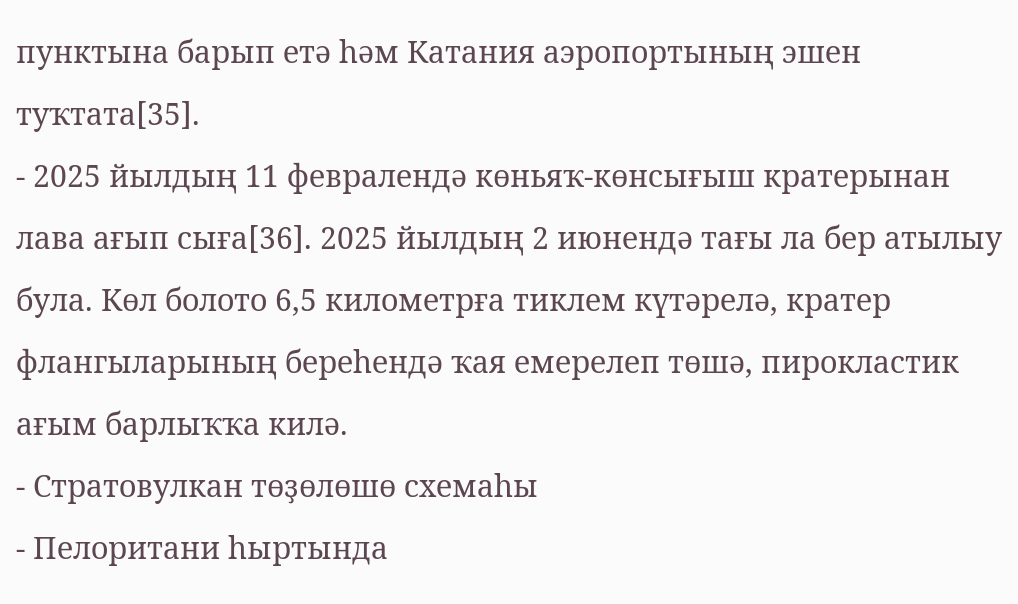пунктына барып етә һәм Катания аэропортының эшен туҡтата[35].
- 2025 йылдың 11 февралендә көньяҡ-көнсығыш кратерынан лава ағып сыға[36]. 2025 йылдың 2 июнендә тағы ла бер атылыу була. Көл болото 6,5 километрға тиклем күтәрелә, кратер флангыларының береһендә ҡая емерелеп төшә, пирокластик ағым барлыҡҡа килә.
- Стратовулкан төҙөлөшө схемаһы
- Пелоритани һыртында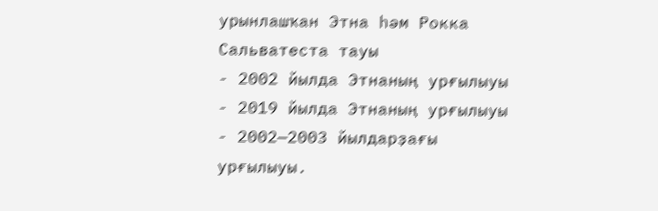урынлашҡан Этна һәм Рокка Сальватеста тауы
- 2002 йылда Этнаның урғылыуы
- 2019 йылда Этнаның урғылыуы
- 2002—2003 йылдарҙағы урғылыуы.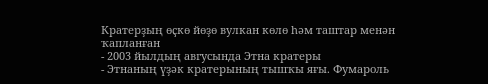Кратерҙың өҫкө йөҙө вулкан көлө һәм таштар менән ҡапланған
- 2003 йылдың авгусында Этна кратеры
- Этнаның үҙәк кратерының тышҡы яғы. Фумароль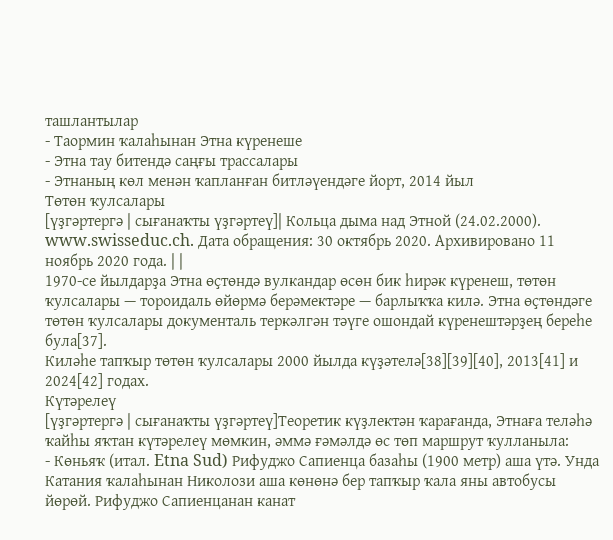ташлантылар
- Таормин ҡалаһынан Этна күренеше
- Этна тау битендә саңғы трассалары
- Этнаның көл менән ҡапланған битләүендәге йорт, 2014 йыл
Төтөн ҡулсалары
[үҙгәртергә | сығанаҡты үҙгәртеү]| Кольца дыма над Этной (24.02.2000). www.swisseduc.ch. Дата обращения: 30 октябрь 2020. Архивировано 11 ноябрь 2020 года. | |
1970-се йылдарҙа Этна өҫтөндә вулкандар өсөн бик һирәк күренеш, төтөн ҡулсалары — тороидаль өйөрмә берәмектәре — барлыҡҡа килә. Этна өҫтөндәге төтөн ҡулсалары документаль теркәлгән тәүге ошондай күренештәрҙең береһе була[37].
Киләһе тапҡыр төтөн ҡулсалары 2000 йылда күҙәтелә[38][39][40], 2013[41] и 2024[42] годах.
Күтәрелеү
[үҙгәртергә | сығанаҡты үҙгәртеү]Теоретик күҙлектән ҡарағанда, Этнаға теләһә ҡайһы яҡтан күтәрелеү мөмкин, әммә ғәмәлдә өс төп маршрут ҡулланыла:
- Көньяҡ (итал. Etna Sud) Рифуджо Сапиенца базаһы (1900 метр) аша үтә. Унда Катания ҡалаһынан Николози аша көнөнә бер тапҡыр ҡала яны автобусы йөрөй. Рифуджо Сапиенцанан канат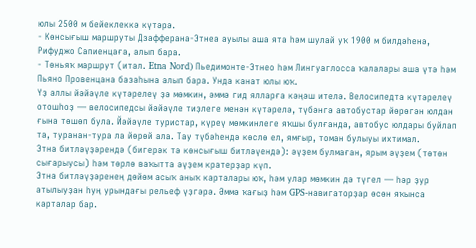юлы 2500 м бейеклеккә күтәрә.
- Көнсығыш маршруты Дзафферана-Этнеа ауылы аша ята һәм шулай уҡ 1900 м билдәһенә, Рифуджо Сапиенцаға, алып бара.
- Төньяҡ маршрут (итал. Etna Nord) Пьедимонте-Этнео һәм Лингуаглосса ҡалалары аша үтә һәм Пьяно Провенцана базаһына алып бара. Унда канат юлы юҡ.
Үҙ аллы йәйәүле күтәрелеү ҙә мөмкин, әммә гид ялларға кәңәш ителә. Велосипедта күтәрелеү отошһоҙ — велосипедсы йәйәүле тиҙлеге менән күтәрелә, түбәнгә автобустар йөрөгән юлдан ғына төшөп була. Йәйәүле туристар, күреү мөмкинлеге яҡшы булғанда, автобус юлдары буйлап та, туранан-тура ла йөрөй ала. Тау түбәһендә көслө ел, ямғыр, томан булыуы ихтимал.
Этна битләүҙәрендә (бигерәк тә көнсығыш битләүендә): әүҙем булмаған, ярым әүҙем (төтөн сығарыусы) һәм төрлө ваҡытта әүҙем кратерҙар күп.
Этна битләүҙәренең дөйөм асыҡ аныҡ карталары юҡ, һәм улар мөмкин дә түгел — һәр ҙур атылыуҙан һуң урындағы рельеф үҙгәрә. Әммә ҡағыҙ һәм GPS-навигаторҙар өсөн яҡынса карталар бар.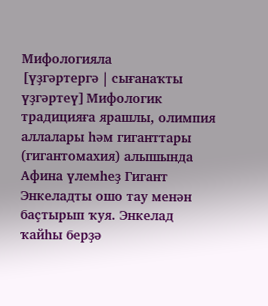Мифологияла
[үҙгәртергә | сығанаҡты үҙгәртеү]Мифологик традицияға ярашлы, олимпия аллалары һәм гиганттары (гигантомахия) алышында Афина үлемһеҙ Гигант Энкеладты ошо тау менән баҫтырып ҡуя. Энкелад ҡайһы берҙә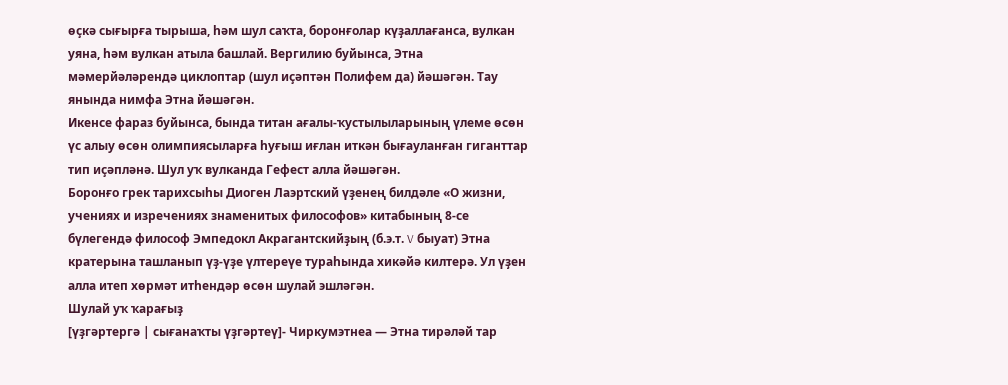өҫкә сығырға тырыша, һәм шул саҡта, боронғолар күҙаллағанса, вулкан уяна, һәм вулкан атыла башлай. Вергилию буйынса, Этна мәмерйәләрендә циклоптар (шул иҫәптән Полифем да) йәшәгән. Тау янында нимфа Этна йәшәгән.
Икенсе фараз буйынса, бында титан ағалы-ҡустылыларының үлеме өсөн үс алыу өсөн олимпиясыларға һуғыш иғлан иткән бығауланған гиганттар тип иҫәпләнә. Шул уҡ вулканда Гефест алла йәшәгән.
Боронғо грек тарихсыһы Диоген Лаэртский үҙенең билдәле «О жизни, учениях и изречениях знаменитых философов» китабының 8-се бүлегендә философ Эмпедокл Акрагантскийҙың (б.э.т. V быуат) Этна кратерына ташланып үҙ-үҙе үлтереүе тураһында хикәйә килтерә. Ул үҙен алла итеп хөрмәт итһендәр өсөн шулай эшләгән.
Шулай уҡ ҡарағыҙ
[үҙгәртергә | сығанаҡты үҙгәртеү]- Чиркумэтнеа — Этна тирәләй тар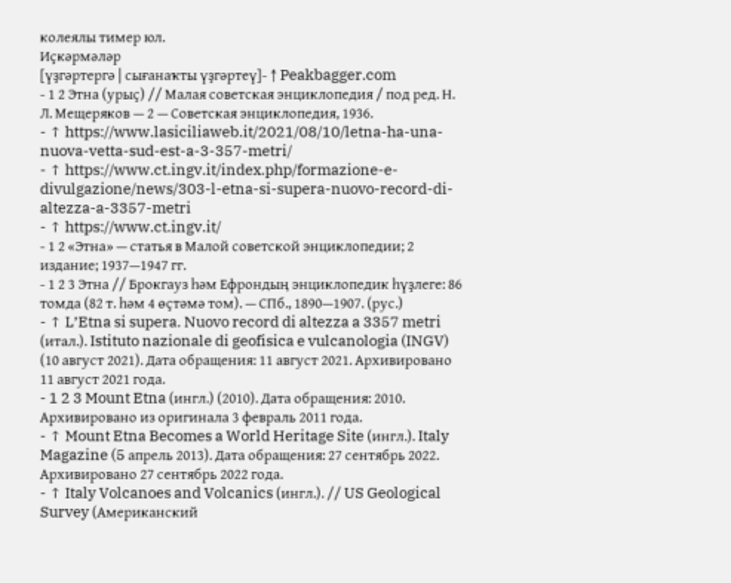колеялы тимер юл.
Иҫкәрмәләр
[үҙгәртергә | сығанаҡты үҙгәртеү]- ↑ Peakbagger.com
- 1 2 Этна (урыҫ) // Малая советская энциклопедия / под ред. Н. Л. Мещеряков — 2 — Советская энциклопедия, 1936.
- ↑ https://www.lasiciliaweb.it/2021/08/10/letna-ha-una-nuova-vetta-sud-est-a-3-357-metri/
- ↑ https://www.ct.ingv.it/index.php/formazione-e-divulgazione/news/303-l-etna-si-supera-nuovo-record-di-altezza-a-3357-metri
- ↑ https://www.ct.ingv.it/
- 1 2 «Этна» — статья в Малой советской энциклопедии; 2 издание; 1937—1947 гг.
- 1 2 3 Этна // Брокгауз һәм Ефрондың энциклопедик һүҙлеге: 86 томда (82 т. һәм 4 өҫтәмә том). — СПб., 1890—1907. (рус.)
- ↑ L’Etna si supera. Nuovo record di altezza a 3357 metri (итал.). Istituto nazionale di geofisica e vulcanologia (INGV) (10 август 2021). Дата обращения: 11 август 2021. Архивировано 11 август 2021 года.
- 1 2 3 Mount Etna (ингл.) (2010). Дата обращения: 2010. Архивировано из оригинала 3 февраль 2011 года.
- ↑ Mount Etna Becomes a World Heritage Site (ингл.). Italy Magazine (5 апрель 2013). Дата обращения: 27 сентябрь 2022. Архивировано 27 сентябрь 2022 года.
- ↑ Italy Volcanoes and Volcanics (ингл.). // US Geological Survey (Американский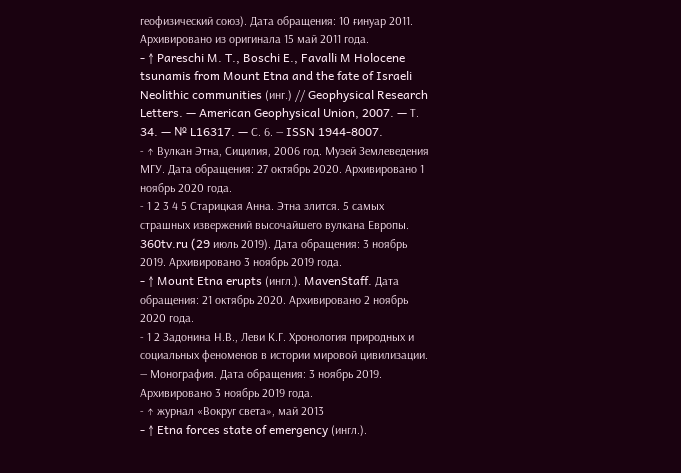геофизический союз). Дата обращения: 10 ғинуар 2011. Архивировано из оригинала 15 май 2011 года.
- ↑ Pareschi M. T., Boschi E., Favalli M Holocene tsunamis from Mount Etna and the fate of Israeli Neolithic communities (инг.) // Geophysical Research Letters. — American Geophysical Union, 2007. — Т. 34. — № L16317. — С. 6. — ISSN 1944-8007.
- ↑ Вулкан Этна, Сицилия, 2006 год. Музей Землеведения МГУ. Дата обращения: 27 октябрь 2020. Архивировано 1 ноябрь 2020 года.
- 1 2 3 4 5 Старицкая Анна. Этна злится. 5 самых страшных извержений высочайшего вулкана Европы. 360tv.ru (29 июль 2019). Дата обращения: 3 ноябрь 2019. Архивировано 3 ноябрь 2019 года.
- ↑ Mount Etna erupts (ингл.). MavenStaff. Дата обращения: 21 октябрь 2020. Архивировано 2 ноябрь 2020 года.
- 1 2 Задонина Н.В., Леви К.Г. Хронология природных и социальных феноменов в истории мировой цивилизации. — Монография. Дата обращения: 3 ноябрь 2019. Архивировано 3 ноябрь 2019 года.
- ↑ журнал «Вокруг света», май 2013
- ↑ Etna forces state of emergency (ингл.).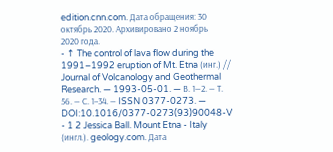edition.cnn.com. Дата обращения: 30 октябрь 2020. Архивировано 2 ноябрь 2020 года.
- ↑ The control of lava flow during the 1991–1992 eruption of Mt. Etna (инг.) // Journal of Volcanology and Geothermal Research. — 1993-05-01. — В. 1—2. — Т. 56. — С. 1–34. — ISSN 0377-0273. — DOI:10.1016/0377-0273(93)90048-V
- 1 2 Jessica Ball. Mount Etna - Italy (ингл.). geology.com. Дата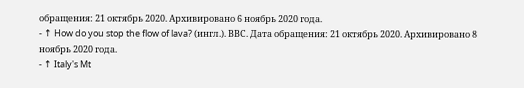обращения: 21 октябрь 2020. Архивировано 6 ноябрь 2020 года.
- ↑ How do you stop the flow of lava? (ингл.). ВВС. Дата обращения: 21 октябрь 2020. Архивировано 8 ноябрь 2020 года.
- ↑ Italy's Mt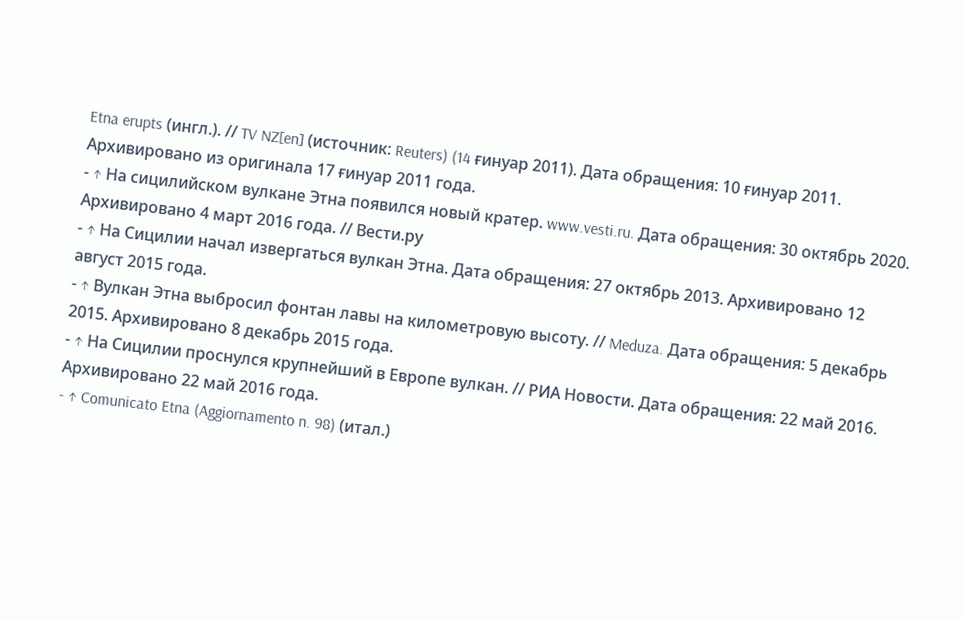Etna erupts (ингл.). // TV NZ[en] (источник: Reuters) (14 ғинуар 2011). Дата обращения: 10 ғинуар 2011. Архивировано из оригинала 17 ғинуар 2011 года.
- ↑ На сицилийском вулкане Этна появился новый кратер. www.vesti.ru. Дата обращения: 30 октябрь 2020. Архивировано 4 март 2016 года. // Вести.ру
- ↑ На Сицилии начал извергаться вулкан Этна. Дата обращения: 27 октябрь 2013. Архивировано 12 август 2015 года.
- ↑ Вулкан Этна выбросил фонтан лавы на километровую высоту. // Meduza. Дата обращения: 5 декабрь 2015. Архивировано 8 декабрь 2015 года.
- ↑ На Сицилии проснулся крупнейший в Европе вулкан. // РИА Новости. Дата обращения: 22 май 2016. Архивировано 22 май 2016 года.
- ↑ Comunicato Etna (Aggiornamento n. 98) (итал.)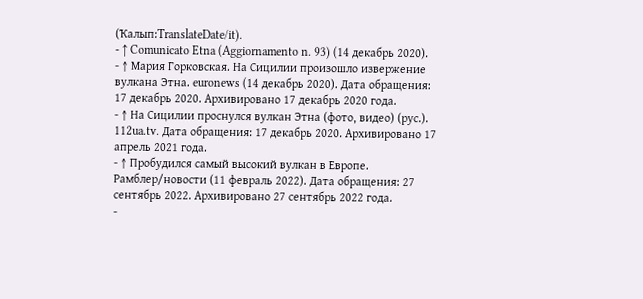(Ҡалып:TranslateDate/it).
- ↑ Comunicato Etna (Aggiornamento n. 93) (14 декабрь 2020).
- ↑ Мария Горковская. На Сицилии произошло извержение вулкана Этна. euronews (14 декабрь 2020). Дата обращения: 17 декабрь 2020. Архивировано 17 декабрь 2020 года.
- ↑ На Сицилии проснулся вулкан Этна (фото, видео) (рус.). 112ua.tv. Дата обращения: 17 декабрь 2020. Архивировано 17 апрель 2021 года.
- ↑ Пробудился самый высокий вулкан в Европе. Рамблер/новости (11 февраль 2022). Дата обращения: 27 сентябрь 2022. Архивировано 27 сентябрь 2022 года.
-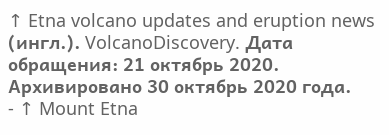↑ Etna volcano updates and eruption news (ингл.). VolcanoDiscovery. Дата обращения: 21 октябрь 2020. Архивировано 30 октябрь 2020 года.
- ↑ Mount Etna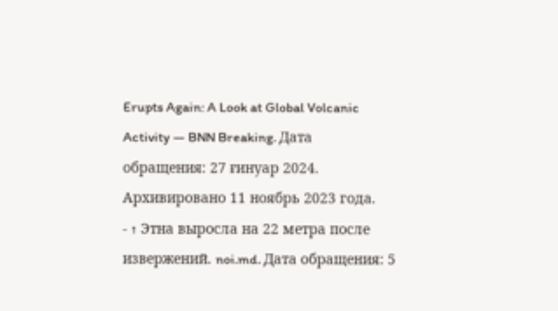Erupts Again: A Look at Global Volcanic Activity — BNN Breaking. Дата обращения: 27 ғинуар 2024. Архивировано 11 ноябрь 2023 года.
- ↑ Этна выросла на 22 метра после извержений. noi.md. Дата обращения: 5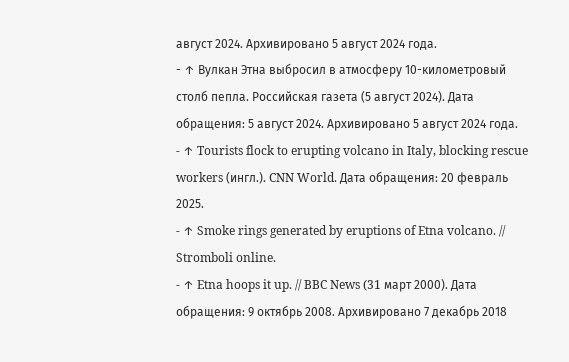август 2024. Архивировано 5 август 2024 года.
- ↑ Вулкан Этна выбросил в атмосферу 10-километровый столб пепла. Российская газета (5 август 2024). Дата обращения: 5 август 2024. Архивировано 5 август 2024 года.
- ↑ Tourists flock to erupting volcano in Italy, blocking rescue workers (ингл.). CNN World. Дата обращения: 20 февраль 2025.
- ↑ Smoke rings generated by eruptions of Etna volcano. // Stromboli online.
- ↑ Etna hoops it up. // BBC News (31 март 2000). Дата обращения: 9 октябрь 2008. Архивировано 7 декабрь 2018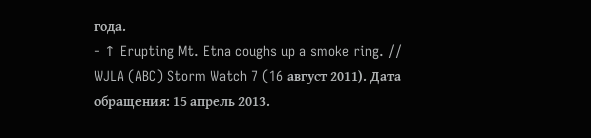года.
- ↑ Erupting Mt. Etna coughs up a smoke ring. // WJLA (ABC) Storm Watch 7 (16 август 2011). Дата обращения: 15 апрель 2013.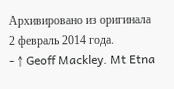Архивировано из оригинала 2 февраль 2014 года.
- ↑ Geoff Mackley. Mt Etna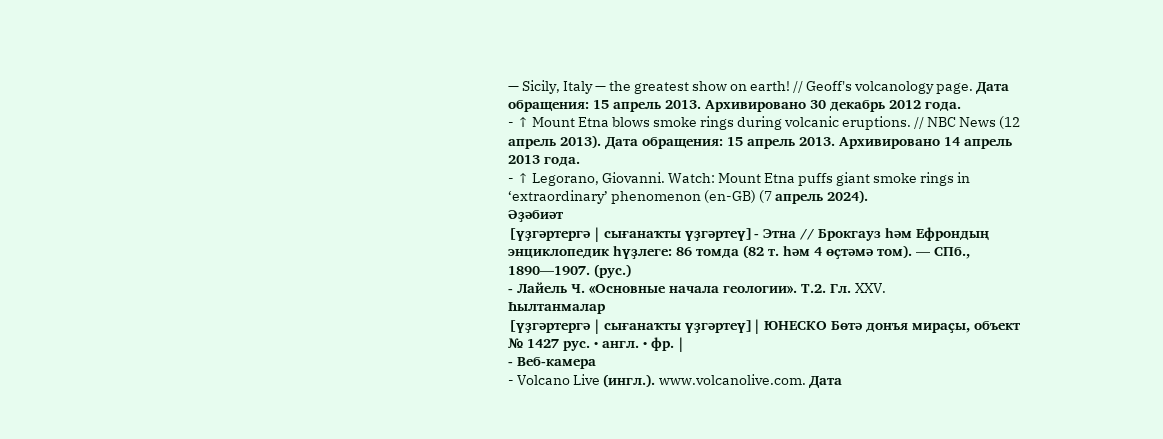— Sicily, Italy — the greatest show on earth! // Geoff's volcanology page. Дата обращения: 15 апрель 2013. Архивировано 30 декабрь 2012 года.
- ↑ Mount Etna blows smoke rings during volcanic eruptions. // NBC News (12 апрель 2013). Дата обращения: 15 апрель 2013. Архивировано 14 апрель 2013 года.
- ↑ Legorano, Giovanni. Watch: Mount Etna puffs giant smoke rings in ‘extraordinary’ phenomenon (en-GB) (7 апрель 2024).
Әҙәбиәт
[үҙгәртергә | сығанаҡты үҙгәртеү]- Этна // Брокгауз һәм Ефрондың энциклопедик һүҙлеге: 86 томда (82 т. һәм 4 өҫтәмә том). — СПб., 1890—1907. (рус.)
- Лайель Ч. «Основные начала геологии». Т.2. Гл. XXV.
Һылтанмалар
[үҙгәртергә | сығанаҡты үҙгәртеү]| ЮНЕСКО Бөтә донъя мираҫы, объект № 1427 рус. • англ. • фр. |
- Веб-камера
- Volcano Live (ингл.). www.volcanolive.com. Дата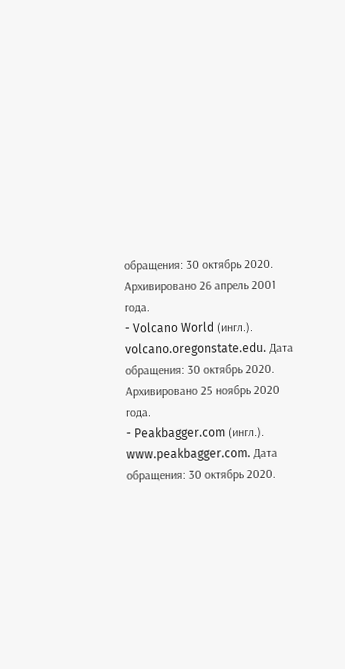обращения: 30 октябрь 2020. Архивировано 26 апрель 2001 года.
- Volcano World (ингл.). volcano.oregonstate.edu. Дата обращения: 30 октябрь 2020. Архивировано 25 ноябрь 2020 года.
- Peakbagger.com (ингл.). www.peakbagger.com. Дата обращения: 30 октябрь 2020.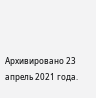Архивировано 23 апрель 2021 года.